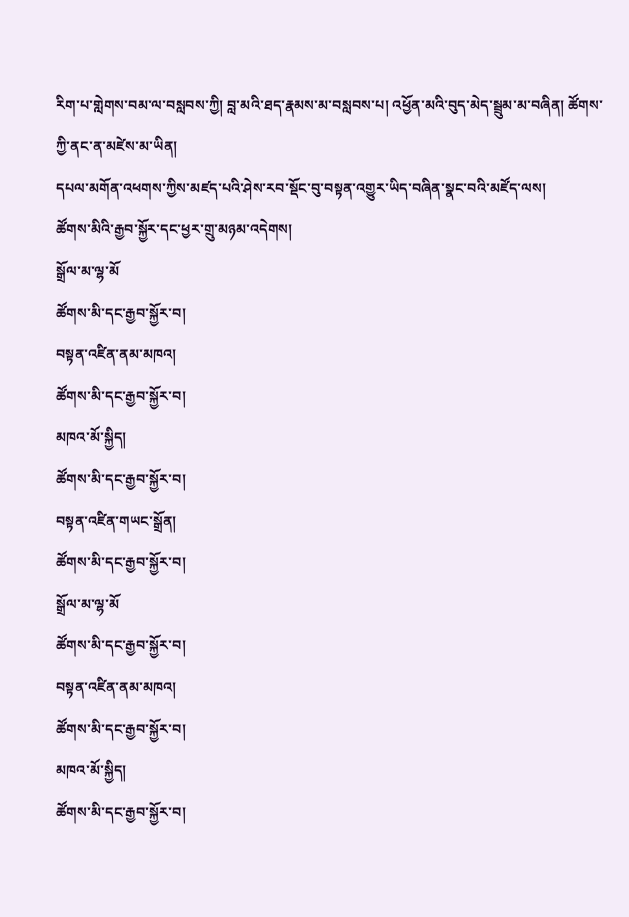རིག་པ་གླེགས་བམ་ལ་བསླབས་ཀྱི། བླ་མའི་ཐད་རྣམས་མ་བསླབས་པ། འཕྱོན་མའི་བུད་མེད་སྦྲུམ་མ་བཞིན། ཚོགས་ཀྱི་ནང་ན་མཛེས་མ་ཡིན།
དཔལ་མགོན་འཕགས་ཀྱིས་མཛད་པའི་ཤེས་རབ་སྡོང་བུ་བསྟན་འགྱུར་ཡིད་བཞིན་སྣང་བའི་མཛོད་ལས།
ཚོགས་མིའི་རྒྱབ་སྐྱོར་དང་ཕྱར་གྲུ་མཉམ་འདེགས།
སྒྲོལ་མ་ལྷ་མོ
ཚོགས་མི་དང་རྒྱབ་སྐྱོར་བ།
བསྟན་འཛིན་ནམ་མཁའ།
ཚོགས་མི་དང་རྒྱབ་སྐྱོར་བ།
མཁའ་མོ་སྐྱིད།
ཚོགས་མི་དང་རྒྱབ་སྐྱོར་བ།
བསྟན་འཛིན་གཡང་སྒྲོན།
ཚོགས་མི་དང་རྒྱབ་སྐྱོར་བ།
སྒྲོལ་མ་ལྷ་མོ
ཚོགས་མི་དང་རྒྱབ་སྐྱོར་བ།
བསྟན་འཛིན་ནམ་མཁའ།
ཚོགས་མི་དང་རྒྱབ་སྐྱོར་བ།
མཁའ་མོ་སྐྱིད།
ཚོགས་མི་དང་རྒྱབ་སྐྱོར་བ།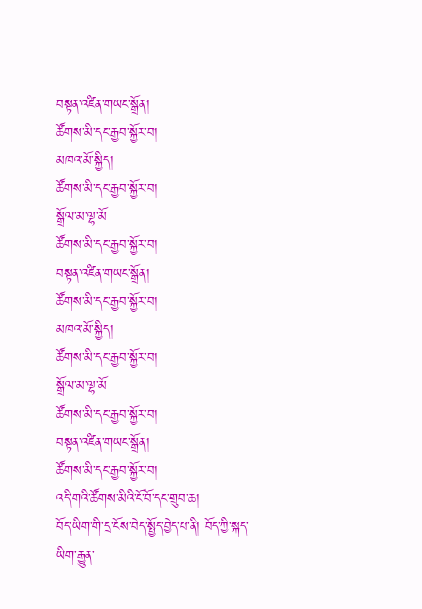བསྟན་འཛིན་གཡང་སྒྲོན།
ཚོགས་མི་དང་རྒྱབ་སྐྱོར་བ།
མཁའ་མོ་སྐྱིད།
ཚོགས་མི་དང་རྒྱབ་སྐྱོར་བ།
སྒྲོལ་མ་ལྷ་མོ
ཚོགས་མི་དང་རྒྱབ་སྐྱོར་བ།
བསྟན་འཛིན་གཡང་སྒྲོན།
ཚོགས་མི་དང་རྒྱབ་སྐྱོར་བ།
མཁའ་མོ་སྐྱིད།
ཚོགས་མི་དང་རྒྱབ་སྐྱོར་བ།
སྒྲོལ་མ་ལྷ་མོ
ཚོགས་མི་དང་རྒྱབ་སྐྱོར་བ།
བསྟན་འཛིན་གཡང་སྒྲོན།
ཚོགས་མི་དང་རྒྱབ་སྐྱོར་བ།
འདི་གའི་ཚོགས་མིའི་ངོ་བོ་དང་གྲུབ་ཆ།
བོད་ཡིག་གི་དྲ་ངོས་བེད་སྤྱོད་བྱེད་པ་ནི། བོད་ཀྱི་སྐད་ཡིག་རྒྱུན་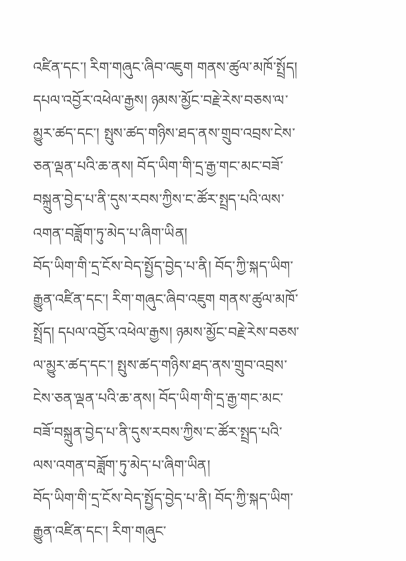འཛིན་དང་། རིག་གཞུང་ཞིབ་འཇུག གནས་ཚུལ་མཁོ་སྤྲོད། དཔལ་འབྱོར་འཕེལ་རྒྱས། ཉམས་མྱོང་བརྗེ་རེས་བཅས་ལ་མྱུར་ཚད་དང་། སྤུས་ཚད་གཉིས་ཐད་ནས་གྲུབ་འབྲས་ངེས་ཅན་ལྡན་པའི་ཆ་ནས། བོད་ཡིག་གི་དྲ་རྒྱ་གང་མང་བཟོ་བསྐྲུན་བྱེད་པ་ནི་དུས་རབས་ཀྱིས་ང་ཚོར་སྤྲད་པའི་ལས་འགན་བཟློག་ཏུ་མེད་པ་ཞིག་ཡིན།
བོད་ཡིག་གི་དྲ་ངོས་བེད་སྤྱོད་བྱེད་པ་ནི། བོད་ཀྱི་སྐད་ཡིག་རྒྱུན་འཛིན་དང་། རིག་གཞུང་ཞིབ་འཇུག གནས་ཚུལ་མཁོ་སྤྲོད། དཔལ་འབྱོར་འཕེལ་རྒྱས། ཉམས་མྱོང་བརྗེ་རེས་བཅས་ལ་མྱུར་ཚད་དང་། སྤུས་ཚད་གཉིས་ཐད་ནས་གྲུབ་འབྲས་ངེས་ཅན་ལྡན་པའི་ཆ་ནས། བོད་ཡིག་གི་དྲ་རྒྱ་གང་མང་བཟོ་བསྐྲུན་བྱེད་པ་ནི་དུས་རབས་ཀྱིས་ང་ཚོར་སྤྲད་པའི་ལས་འགན་བཟློག་ཏུ་མེད་པ་ཞིག་ཡིན།
བོད་ཡིག་གི་དྲ་ངོས་བེད་སྤྱོད་བྱེད་པ་ནི། བོད་ཀྱི་སྐད་ཡིག་རྒྱུན་འཛིན་དང་། རིག་གཞུང་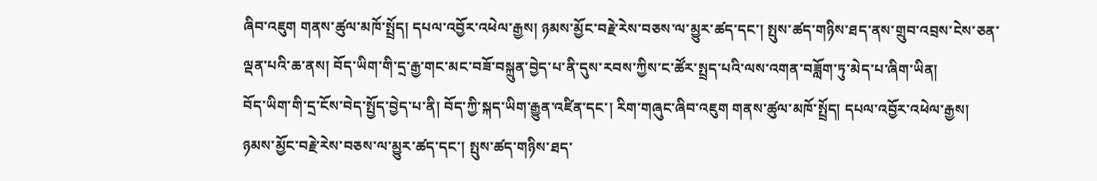ཞིབ་འཇུག གནས་ཚུལ་མཁོ་སྤྲོད། དཔལ་འབྱོར་འཕེལ་རྒྱས། ཉམས་མྱོང་བརྗེ་རེས་བཅས་ལ་མྱུར་ཚད་དང་། སྤུས་ཚད་གཉིས་ཐད་ནས་གྲུབ་འབྲས་ངེས་ཅན་ལྡན་པའི་ཆ་ནས། བོད་ཡིག་གི་དྲ་རྒྱ་གང་མང་བཟོ་བསྐྲུན་བྱེད་པ་ནི་དུས་རབས་ཀྱིས་ང་ཚོར་སྤྲད་པའི་ལས་འགན་བཟློག་ཏུ་མེད་པ་ཞིག་ཡིན།
བོད་ཡིག་གི་དྲ་ངོས་བེད་སྤྱོད་བྱེད་པ་ནི། བོད་ཀྱི་སྐད་ཡིག་རྒྱུན་འཛིན་དང་། རིག་གཞུང་ཞིབ་འཇུག གནས་ཚུལ་མཁོ་སྤྲོད། དཔལ་འབྱོར་འཕེལ་རྒྱས། ཉམས་མྱོང་བརྗེ་རེས་བཅས་ལ་མྱུར་ཚད་དང་། སྤུས་ཚད་གཉིས་ཐད་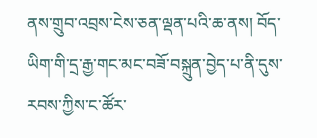ནས་གྲུབ་འབྲས་ངེས་ཅན་ལྡན་པའི་ཆ་ནས། བོད་ཡིག་གི་དྲ་རྒྱ་གང་མང་བཟོ་བསྐྲུན་བྱེད་པ་ནི་དུས་རབས་ཀྱིས་ང་ཚོར་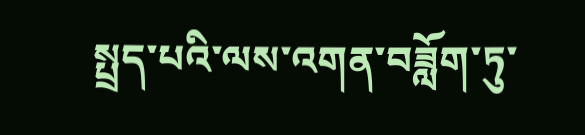སྤྲད་པའི་ལས་འགན་བཟློག་ཏུ་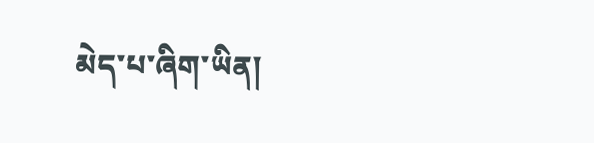མེད་པ་ཞིག་ཡིན།